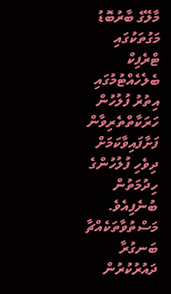މާލޭގެ ބާރުބޮޑު މަގުތަކުގައި ޓްރެފިކް ބެލެހެއްޓުމުގައި އިތުރު ފުލުހުން ހަރަކާތްތެރިވާން ފަށާފައިވާކަމަށް ދިވެހި ފުލުހުންގެ ހިދުމަތުން ބުނެފިއެވެ.
މަސްތުވާތަކެއްޗާ ބަނގުރާ ދައުރުކުރުން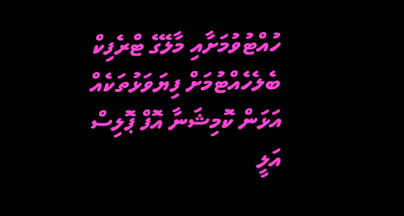ހުއްޓުވުމަށާއި މާލޭގެ ޓްރެފިކް ބެލެހެއްޓުމަށް ފިޔަވަޅުތަކެއް އަޅަން ކޮމިޝަނާ އޮފް ޕޮލިސް އަލީ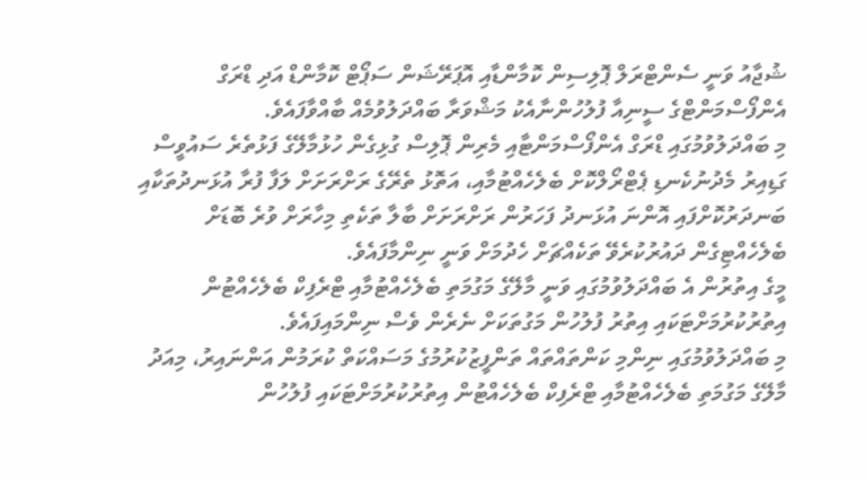ޝުޖާއު ވަނީ ސެންޓްރަލް ޕޮލިސިން ކޮމާންޑާއި އޮޕަރޭޝަން ސަޕޯޓް ކޮމާންޑް އަދި ޑްރަގް އެންފޯސްމަންޓްގެ ސީނިއާ ފުލުހުންނާއެކު މަޝްވަރާ ބައްދަލުވުމެއް ބާއްވާފައެވެ.
މި ބައްދަލުވުމުގައި ޑްރަގް އެންފޯސްމަންޓާއި މެރިން ޕޮލިސް ގުޅިގެން ހުޅުމާލޭގެ ފަޅުތެރެ ސައުވީސް ގަޑިއިރު މެދުނުކެނޑި ޕެޓްރޯލްކޮށް ބެލެހެއްޓުމާއި، އަތޮޅު ތެރޭގެ ރަށްރަށަށް ލަފާ ފުރާ އުޅަނދުތަކާއި ބަނދަރުކޮށްފައި އޮންނަ އުޅަނދު ފަހަރުން ރަށްރަށަށް ބާލާ ތަކެތި މިހާރަށް ވުރެ ބޮޑަށް ބެލެހެއްޓިގެން ދައުރުކުރެވޭ ތަކެއްޗަށް ހެދުމަށް ވަނީ ނިންމާފައެވެ.
މީގެ އިތުރުން އެ ބައްދަލުވުމުގައި ވަނީ މާލޭގެ މަގުމަތި ބެލެހެއްޓުމާއި ޓްރެފިކް ބެލެހެއްޓުން އިތުރުކުރުމަށްޓަކައި އިތުރު ފުލުހުން މަގުތަކަށް ނެރެން ވެސް ނިންމައިފައެވެ.
މި ބައްދަލުވުމުގައި ނިންމި ކަންތައްތައް ތަންފީޒުކުރުމުގެ މަސައްކަތް ކުރަމުން އަންނައިރު، މިއަދު މާލޭގެ މަގުމަތި ބެލެހެއްޓުމާއި ޓްރެފިކް ބެލެހެއްޓުން އިތުރުކުރުމަށްޓަކައި ފުލުހުން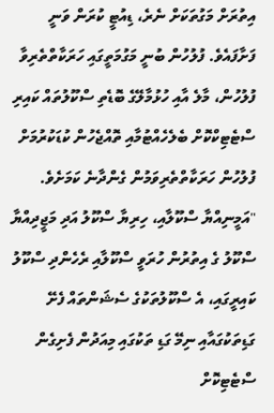އިތުރަށް މަގުތަކަށް ނެރެ، ޑިއުޓީ ކުރަން ވަނީ ފަށާފައެވެ. ފުލުހުން ބުނީ މަގުމަތީގައި ހަރަކާތްތެރިވާ ފުލުހުން، މާލެ އާއި ހުޅުމާލޭގެ ބޮޑެތި ސްކޫލުތައް ކައިރި ސްޓެޓިކްކޮށް ބެލެހެއްޓުމާއި ތޮއްޖެހުން ކުޑަކުރުމަށް ފުލުހުން ހަރަކާތްތެރިވަމުން ގެންދާނެ ކަމަށެވެ.
"އަމީނިއްޔާ ސްކޫލާއި، ހިރިޔާ ސްކޫލު އަދި މަޖީދިއްޔާ ސްކޫލު ގެ އިތުރުން ހުރަވީ ސްކޫލާއި ރެހެންދި ސްކޫލު ކައިރީގައި، އެ ސްކޫލުތަކުގެ ސެޝަންތައް ފެށޭ ގަޑިތަކުގައާއި ނިމޭ ގަޑި ތަކުގައި މިއަދުން ފެށިގެން ސްޓެޓިކޮށް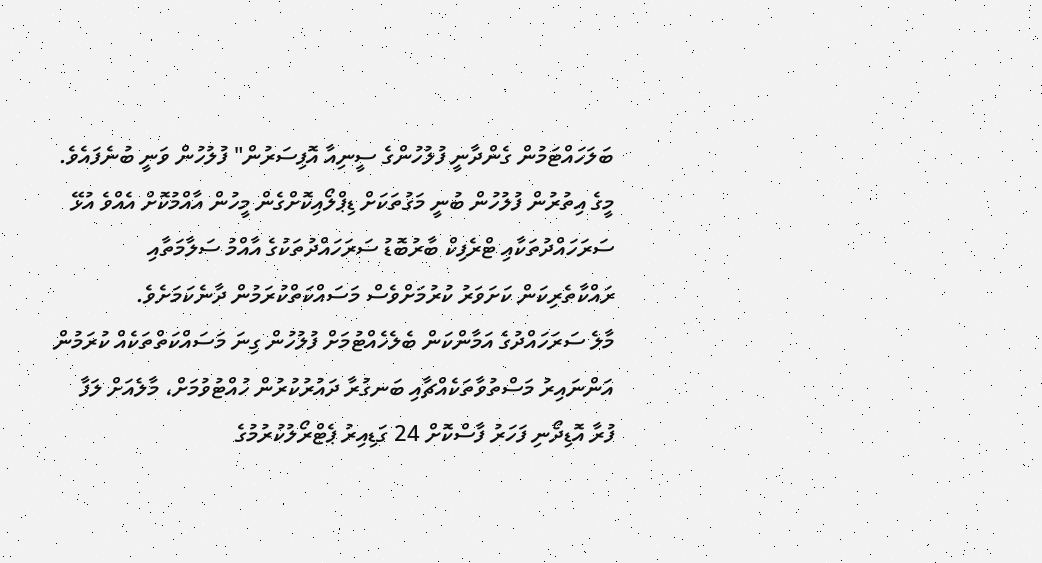ބަލަހައްޓަމުން ގެންދާނީ ފުލުހުންގެ ސީނިއާ އޮފިސަރުން" ފުލުހުން ވަނީ ބުނެފައެވެ. މީގެ އިތުރުން ފުލުހުން ބުނީ މަގުތަކަށް ޑިޕްލޯއިކޮށްގެން މީހުން އާއްމުކޮށް އެއްވެ އުޅޭ ސަރަހައްދުތަކާއި ޓްރެފިކް ބާރުބޮޑު ސަރަހައްދުތަކުގެ އާއްމު ސަލާމަތާއި ރައްކާތެރިކަން ކަށަވަރު ކުރުމަށްވެސް މަސައްކަތްކުރަމުން ދާނެކަމަށެވެ.
މާލެ ސަރަހައްދުގެ އަމާންކަން ބެލެހެއްޓުމަށް ފުލުހުން ގިނަ މަސައްކަތްތަކެއް ކުރަމުން އަންނައިރު މަސްތުވާތަކެއްޗާއި ބަނގުރާ ދައުރުކުރުން ހުއްޓުވުމަށް، މާލެއަށް ލަފާ ފުރާ އޮޑިދޯނި ފަހަރު ފާސްކޮށް 24 ގަޑިއިރު ޕެޓްރޯލުކުރުމުގެ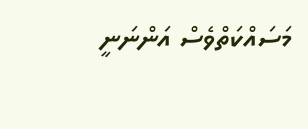މަސައްކަތްވެސް އަންނަނީ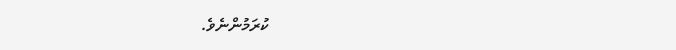ކުރަމުންނެވެ.